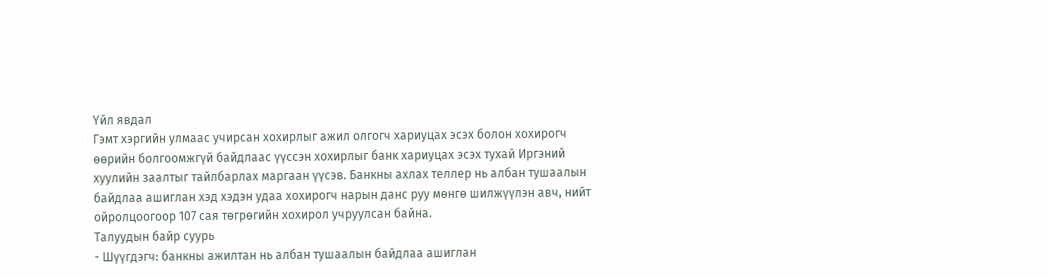Үйл явдал
Гэмт хэргийн улмаас учирсан хохирлыг ажил олгогч хариуцах эсэх болон хохирогч өөрийн болгоомжгүй байдлаас үүссэн хохирлыг банк хариуцах эсэх тухай Иргэний хуулийн заалтыг тайлбарлах маргаан үүсэв. Банкны ахлах теллер нь албан тушаалын байдлаа ашиглан хэд хэдэн удаа хохирогч нарын данс руу мөнгө шилжүүлэн авч, нийт ойролцоогоор 107 сая төгрөгийн хохирол учруулсан байна.
Талуудын байр суурь
- Шүүгдэгч: банкны ажилтан нь албан тушаалын байдлаа ашиглан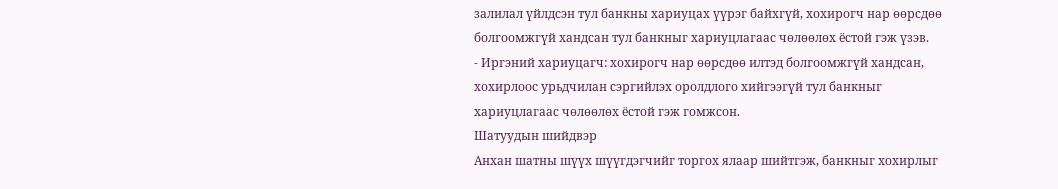залилал үйлдсэн тул банкны хариуцах үүрэг байхгүй, хохирогч нар өөрсдөө болгоомжгүй хандсан тул банкныг хариуцлагаас чөлөөлөх ёстой гэж үзэв.
- Иргэний хариуцагч: хохирогч нар өөрсдөө илтэд болгоомжгүй хандсан, хохирлоос урьдчилан сэргийлэх оролдлого хийгээгүй тул банкныг хариуцлагаас чөлөөлөх ёстой гэж гомжсон.
Шатуудын шийдвэр
Анхан шатны шүүх шүүгдэгчийг торгох ялаар шийтгэж, банкныг хохирлыг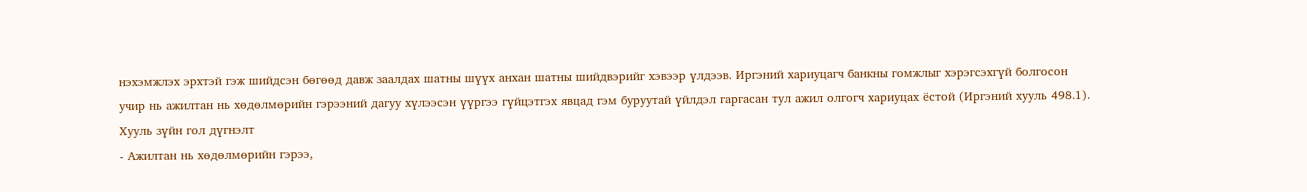нэхэмжлэх эрхтэй гэж шийдсэн бөгөөд давж заалдах шатны шүүх анхан шатны шийдвэрийг хэвээр үлдээв. Иргэний хариуцагч банкны гомжлыг хэрэгсэхгүй болгосон учир нь ажилтан нь хөдөлмөрийн гэрээний дагуу хүлээсэн үүргээ гүйцэтгэх явцад гэм буруутай үйлдэл гаргасан тул ажил олгогч хариуцах ёстой (Иргэний хууль 498.1).
Хууль зүйн гол дүгнэлт
- Ажилтан нь хөдөлмөрийн гэрээ,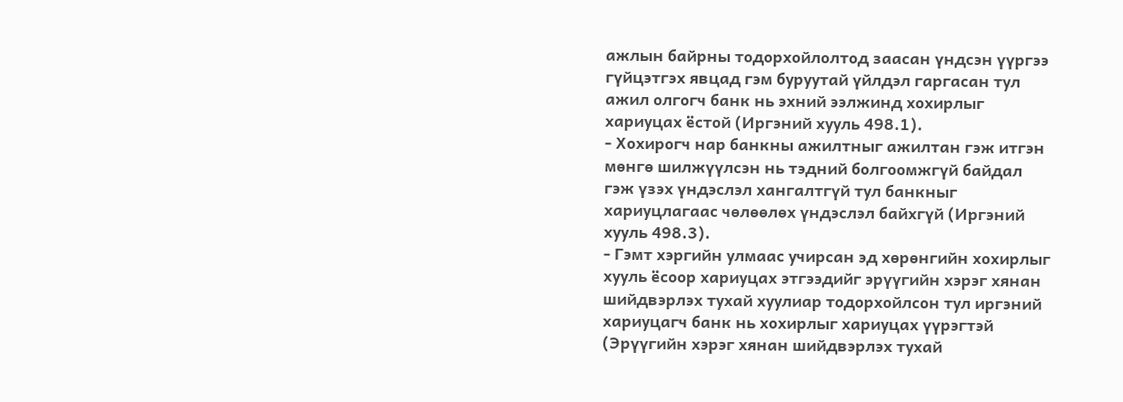ажлын байрны тодорхойлолтод заасан үндсэн үүргээ гүйцэтгэх явцад гэм буруутай үйлдэл гаргасан тул ажил олгогч банк нь эхний ээлжинд хохирлыг хариуцах ёстой (Иргэний хууль 498.1).
- Хохирогч нар банкны ажилтныг ажилтан гэж итгэн мөнгө шилжүүлсэн нь тэдний болгоомжгүй байдал гэж үзэх үндэслэл хангалтгүй тул банкныг хариуцлагаас чөлөөлөх үндэслэл байхгүй (Иргэний хууль 498.3).
- Гэмт хэргийн улмаас учирсан эд хөрөнгийн хохирлыг хууль ёсоор хариуцах этгээдийг эрүүгийн хэрэг хянан шийдвэрлэх тухай хуулиар тодорхойлсон тул иргэний хариуцагч банк нь хохирлыг хариуцах үүрэгтэй (Эрүүгийн хэрэг хянан шийдвэрлэх тухай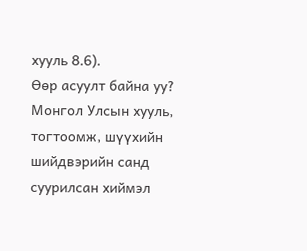хууль 8.6).
Өөр асуулт байна уу?
Монгол Улсын хууль, тогтоомж, шүүхийн шийдвэрийн санд суурилсан хиймэл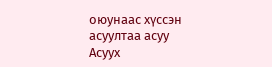оюунаас хүссэн асуултаа асуу
Асуух